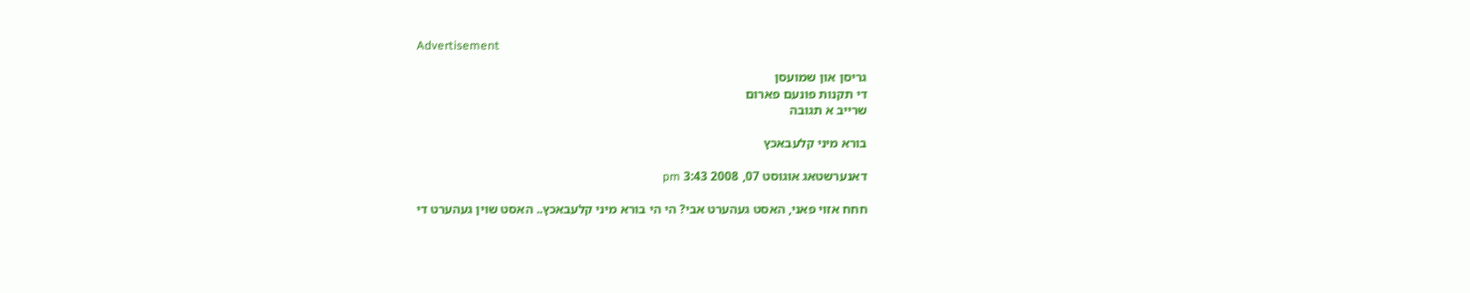Advertisement

גריסן און שמועסן
די תקנות פונעם פארום
שרייב א תגובה

בורא מיני קלעבאכץ

דאנערשטאג אוגוסט 07, 2008 3:43 pm

חחח אזוי פאני, האסט געהערט אבי? הי הי בורא מיני קלעבאכץ.. האסט שוין געהערט די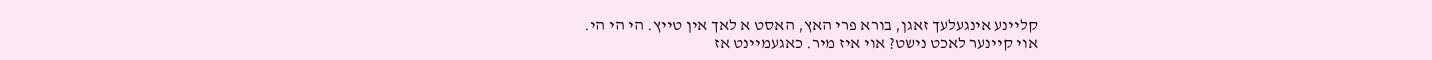קליינע אינגעלעך זאגן, בורא פרי האץ, האסט א לאך אין טייץ. הי הי הי.
אוי קיינער לאכט נישט? אוי איז מיר. כאגעמיינט אז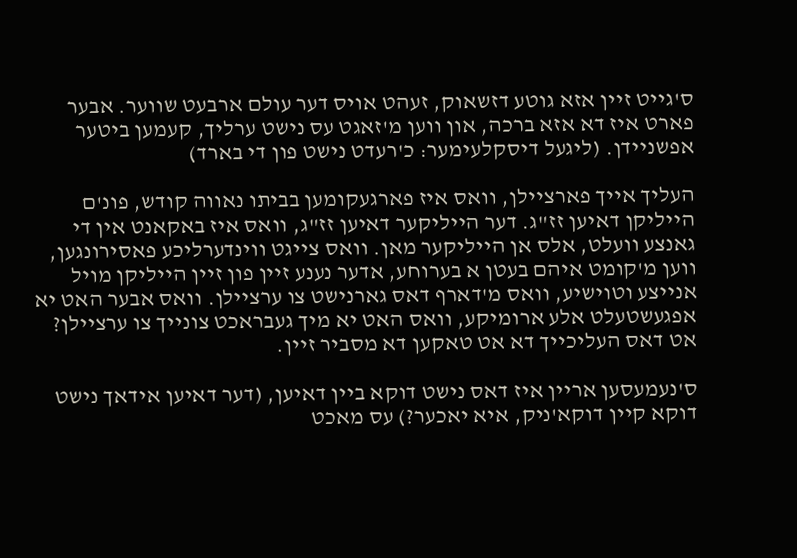ס'גייט זיין אזא גוטע דזשאוק, זעהט אויס דער עולם ארבעט שווער. אבער פארט איז דא אזא ברכה, און ווען מ'זאגט עס נישט ערליך, קעמען ביטער אפשניידן. (ליגעל דיסקלעימער: כ'רעדט נישט פון די בארד)

העליך אייך פארציילן, וואס איז פארגעקומען בביתו נאווה קודש, פונ'ם הייליקן דאיען זז"ג. דער הייליקער דאיען זז"ג, וואס איז באקאנט אין די גאנצע וועלט, אלס אן הייליקער מאן. וואס צייגט ווינדערליכע פאסירונגען, ווען מ'קומט איהם בעטן א בערוחע, אדער נענע זיין פון זיין הייליקן מויל אנייצע וטוישיע, וואס מ'דארף דאס גארנישט צו ערציילן. וואס אבער האט יא אפגעשטעלט אלע ארומיקע, וואס האט יא מיך געבראכט צונייך צו ערציילן? אט דאס העליכייך דא אט טאקען דא מסביר זיין.

ס'נעמעסען אריין איז דאס נישט דוקא ביין דאיען, (דער דאיען אידאך נישט דוקא קיין דוקא'ניק, איא יאכער?) עס מאכט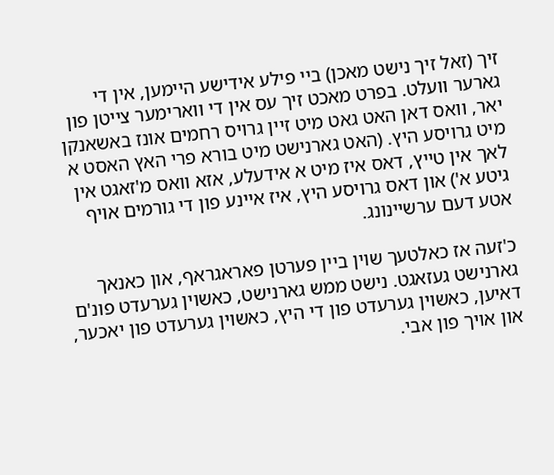זיך (זאל זיך נישט מאכן) ביי פילע אידישע היימען, אין די גארער וועלט. בפרט מאכט זיך עס אין די ווארימער צייטן פון יאר, וואס דאן האט גאט מיט זיין גרויס רחמים אונז באשאנקן מיט גרויסע היץ. (האט גארנישט מיט בורא פרי האץ האסט א לאך אין טייץ, דאס איז מיט א אידעלע, אזא וואס מ'זאגט אין גיטע א') און דאס גרויסע היץ, איז איינע פון די גורמים אויף אטע דעם ערשיינונג.

כ'זעה אז כאלטעך שוין ביין פערטן פאראגראף, און כאנאך גארנישט געזאגט. נישט ממש גארנישט, כאשוין גערעדט פונ'ם דאיען, כאשוין גערעדט פון די היץ, כאשוין גערעדט פון יאכער, און אויך פון אבי.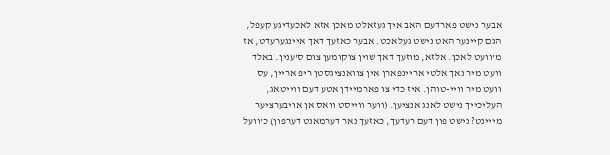אבער נישט פארדעם האב איך געזאלט מאכן אזא לאכעדיגע קעפל, הגם קיינער האט נישט געלאכט. אבער כאזעך דאך איינגערעדט, אז מ'וועט לאכן. אלזא, מוזעך דאך שוין צוקומען צום ס'ענין. באלד וועט מיר נאך אלטי אריינפארן אין צוואנציגסטן ריפ אריין, עס וועט מיר וויי-טוהן. איז כדי צו פארמיידן אטע דעם ווייטאג, העליכייך נישט לאנג אנציען. (ווער ווייסט וואס אן אויבערציער מייינט? נישט פון דעם רעדעך, כאזעך נאר דערמאנט דערפון) כ'וועל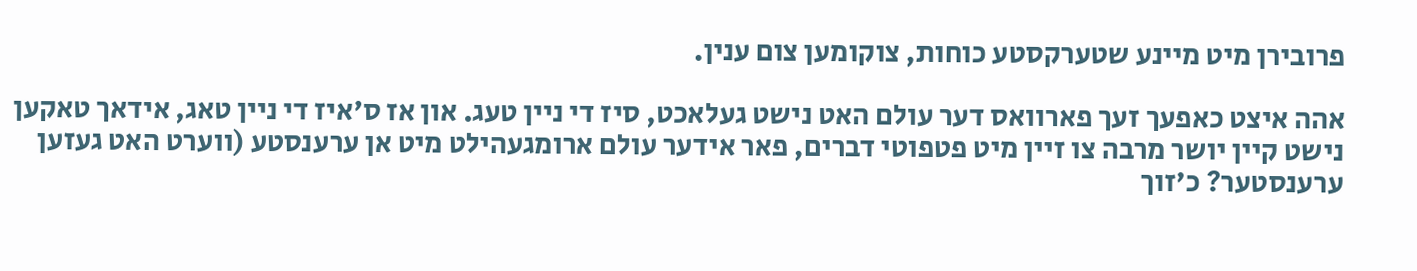פרובירן מיט מיינע שטערקסטע כוחות, צוקומען צום ענין.

אהה איצט כאפעך זעך פארוואס דער עולם האט נישט געלאכט, סיז די ניין טעג. און אז ס'איז די ניין טאג, אידאך טאקען נישט קיין יושר מרבה צו זיין מיט פטפוטי דברים, פאר אידער עולם ארומגעהילט מיט אן ערענסטע (ווערט האט געזען ערענסטער? כ'זוך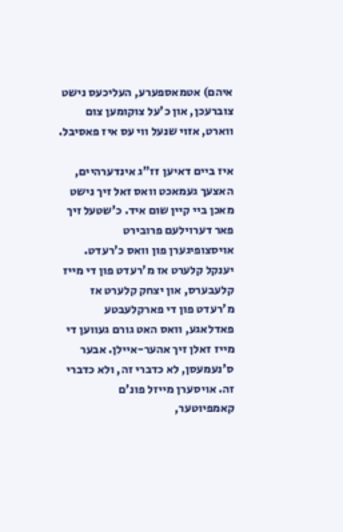איהם) אטמאספערע, העליכעס נישט צוברעכן, און כ'על צוקומען צום ווארט, אזוי שנעל ווי עס איז פאסיבל.

איז ביים דאיען זז"ג אינדערהיים, האצעך געמאכט וואס זאל זיך נישט מאכן ביי קיין שום איד. כ'שטעל זיך פאר דערוילעם פרובירט אויסצופיגערן פון וואס כ'רעדט. יענקל קלערט אז מ'רעדט פון די מייז קלעבערס, און יצחק קלערט אז מ'רעדט פון די פארקלעבטע פאדלאגע, וואס האט גורם געווען די מייז זאלן זיך אהער-איילן. אבער ס'נעמעסן, לא כדברי זה, ולא כדברי זה. אויסערן מייזל פונ'ם קאמפיוטער,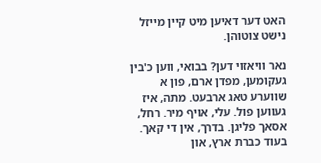האט דער דאיען מיט קיין מייזל נישט צוטוהן.

נאר וויאזוי דען? בבואי, ווען כ'בין געקומען, מפדן ארם, פון א שווערע טאג ארבעט. מתה, איז געווען פול. עלי, אויף מיר. רחל, אסאך פליגן. בדרך, אין די קאך. בעוד כברת ארץ, און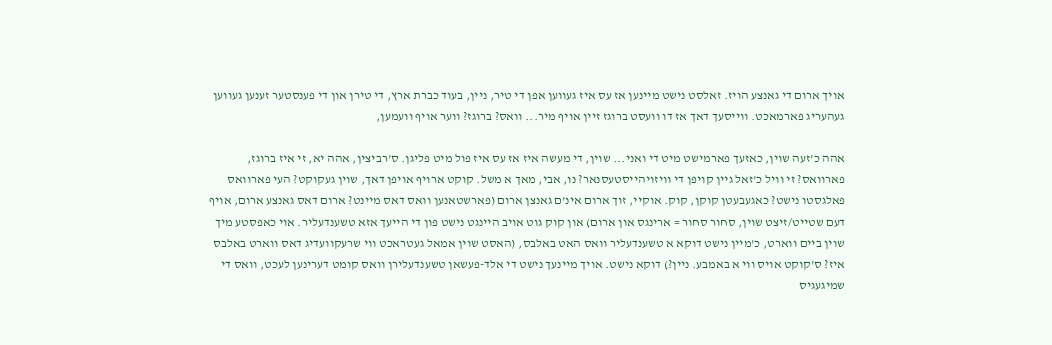אויך ארום די גאנצע הויז. זאלסט נישט מיינען אז עס איז געווען אפן די טיר, ניין, בעוד כברת ארץ, די טירן און די פענסטער זענען געווען געהעריג פארמאכט. ווייסעך דאך אז דו וועסט ברוגז זיין אויף מיר... וואס? ברוגז? ווער אויף וועמען,

אהה כ'זעה שוין, כאזעך פארמישט מיט די ואני... שוין, די מעשה איז אז עס איז פול מיט פליגן. ס'רביצין, אהה יא, זי איז ברוגז, פארוואס? זי וויל כ'זאל גיין קויפן די וויזויהייסטעסנאר? נו, אבי, מאך א משל. קוקט ארויף אויפן דאך, שוין געקוקט? העי פארוואס פאלגסטו נישט? כאגעבעטן קוקן, קוק. אוקיי, זוך ארום אינ'ם גאנצן ארום (פארשטאנען וואס דאס מיינט? ארום דאס גאנצע ארום, אויף דעם שטייט/זיצט שוין, סחור סחור = ארינגס און ארום) און קוק גוט אויב היינגט נישט פון די הייעך אזא טשענדעליר. אוי כאפסטע מיך שוין ביים ווארט, כ'מיין נישט דוקא א טשענדעליר וואס האט באלבס, (האסט שוין אמאל געטראכט ווי שרעקוועדיג דאס ווארט באלבס איז? ס'קוקט אויס ווי א באמבע. ניין?) דוקא נישט. אויך מיינעך נישט די אלד-פעשאן טשענדעלירן וואס קומט דערינען לעכט, וואס די שמיגעגיס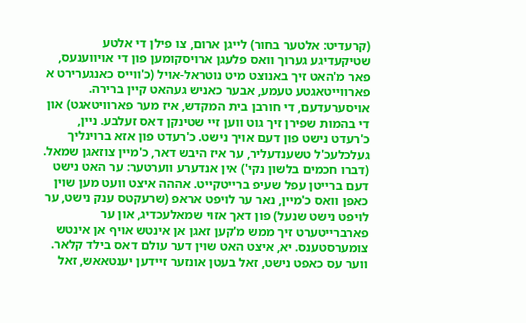(קרעדיט: אלטער בחור) לייגן ארום, צו פילן די אלטע שטיקעדיגע גערוך וואס פלעגן ארויסקומען פון די אויווענעס, פאר מ'האט זיך באנוצט מיט נוטראל-אויל (כ'ווייס כאנגערירט א פארווייטאגטע טעמע, אבער כאניש געהאט קיין ברירה. אויסערעדעם, די חורבן בית המקדש, איז מער פארוויטאגט) און די בהמות שפירן זיך גוט ווען זיי שטינקן דאס זעלבע. ניין, כ'רעדט נישט פון דעם אויך נישט. כ'רעדט פון אזא ברוינליך געלכלעכ'ל טשענדעליר, ער איז היבש דאר, כ'מיין צוזאגן שמאל. (דברו חכמים בלשון נקי') אין אנדערע ווערטער: ער האט נישט דעם ברייטן עפל שעיפ ברייטקייט. אההה איצט וועט מען שוין כאפן וואס כ'מיין, נאר ער לויפט אראפ (שרעקטס ענק נישט, ער לויפט נישט שנעל) פון דאך אזוי שמאלעכדיג, און ער פארברייטערט זיך ממש מ'קען זאגן אן אינטש אויף אן אינטש צומערסטענס. יא, איצט האט שוין דער עולם דאס בילד קלאר. ווער עס כאפט נישט, זאל בעטן אונזער זיידען יענטאאש, זאל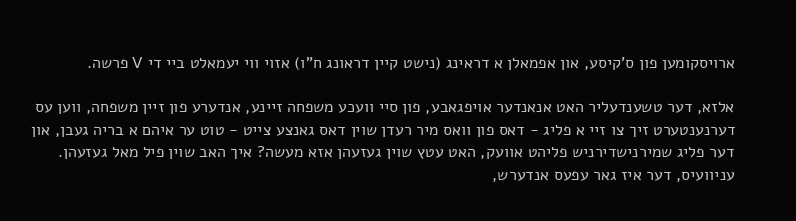ארויסקומען פון ס'קיסע, און אפמאלן א דראינג (נישט קיין דראונג ח"ו) אזוי ווי יעמאלט ביי די V פרשה.

אלזא, דער טשענדעליר האט אנאנדער אויפגאבע, פון סיי וועכע משפחה זיינע, אנדערע פון זיין משפחה, ווען עס דערנענטערט זיך צו זיי א פליג - דאס פון וואס מיר רעדן שוין דאס גאנצע צייט - טוט ער איהם א בריה געבן, און דער פליג שמירנישדירניש פליהט אוועק, האט עטץ שוין געזעהן אזא מעשה? איך האב שוין פיל מאל געזעהן. עניוועיס, דער איז גאר עפעס אנדערש,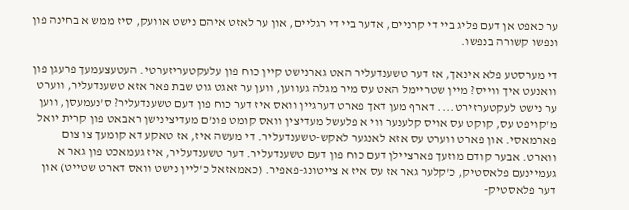ער כאפט אן דעם פליג ביי די קרניים, אדער ביי די רגליים, און ער לאזט איהם נישט אוועק, סיז ממש א בחינה פון ונפשו קשורה בנפשו.

די מערסטע פלא אינאך, אז דער טשענדעליר האט גארנישט קיין כוח פון עלעקטעריזערטי. העטעצעמעך פרעגן פון וואנעט איך ווייס? מיין שטריימל האט עס מיר מגלה געווען, ווען ער זאגט גוט שבת פאר אזא טשענדעליר, ווערט ער נישט לעקטערזירט.... דארף מען דאך פארט דערגיין וואס איז דער כוח פון דעם טשענדעליר? ס'נעמעסן, ווען מ'קויפט עס, קוקט עס אויס קלענער ווי א פלעשל מעדיצין וואס קומט פונ'ם מעדיצינישן ראבאט פון קרית יואל פארמאסי. און פארט ווערט עס אזא לאנגער לאקש-טשענדעליר. די מעשה איז, אז טאקע דא קומעך צו צום ווארט. אבער קודם מוזעך פארציילן דעם כוח פון דעם טשענדעליר. דער טשענדעליר, איז געמאכט פון גאר א געמיינעם פלאסטיק, כ'קלער גאר אז עס איז א צייטונג-פאפיר. (כאמאזאל כ'ליין נישט וואס דארט שטייט) און דער פלאסטיק-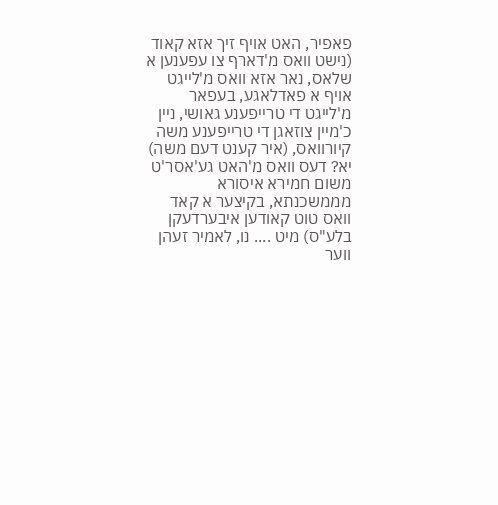פאפיר, האט אויף זיך אזא קאוד (נישט וואס מ'דארף צו עפענען א שלאס, נאר אזא וואס מ'לייגט אויף א פאדלאגע, בעפאר מ'לייגט די טרייפענע גאושי, ניין כ'מיין צוזאגן די טרייפענע משה קיורוואס, (איר קענט דעם משה) יא? דעס וואס מ'האט גע'אסר'ט משום חמירא איסורא מממשכנתא, בקיצער א קאד וואס טוט קאודען איבערדעקן בלע"ס) מיט .... נו, לאמיר זעהן ווער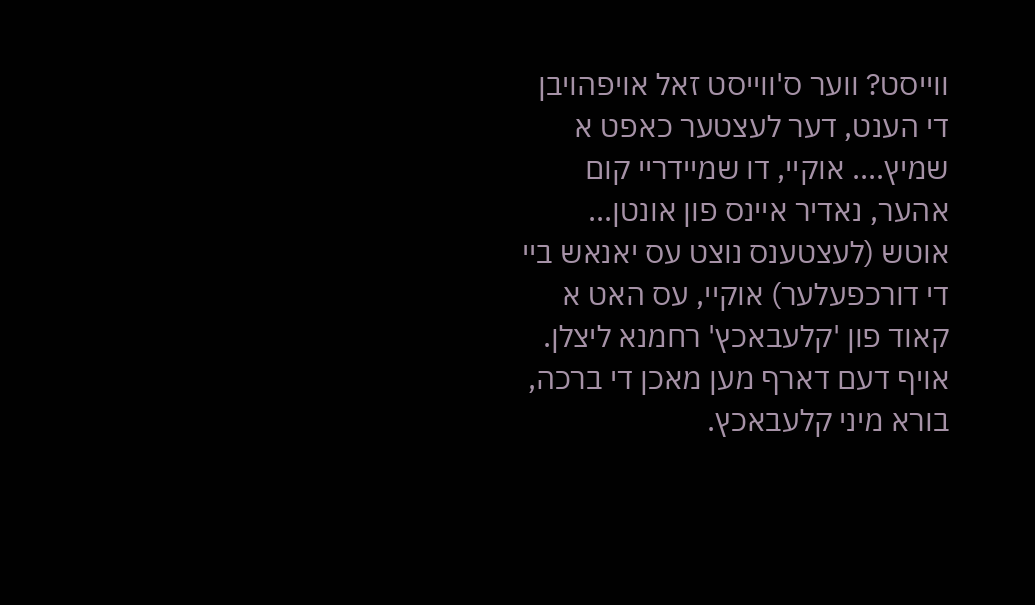ווייסט? ווער ס'ווייסט זאל אויפהויבן די הענט, דער לעצטער כאפט א שמיץ.... אוקיי, דו שמיידריי קום אהער, נאדיר איינס פון אונטן... אוטש (לעצטענס נוצט עס יאנאש ביי די דורכפעלער) אוקיי, עס האט א קאוד פון 'קלעבאכץ' רחמנא ליצלן. אויף דעם דארף מען מאכן די ברכה, בורא מיני קלעבאכץ.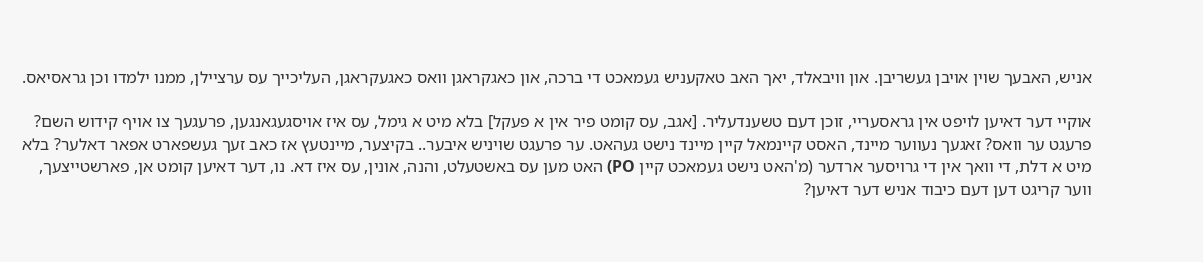אניש, האבעך שוין אויבן געשריבן. און וויבאלד, יאך האב טאקעניש געמאכט די ברכה, און כאגקראגן וואס כאגעקראגן, העליכייך עס ערציילן, ממנו ילמדו וכן גראסיאס.

אוקיי דער דאיען לויפט אין גראסעריי, זוכן דעם טשענדעליר. [אגב, עס קומט פיר אין א פעקל] בלא מיט א גימל, עס איז אויסגעגאנגען, פרעגעך צו אויף קידוש השם? פרעגט ער וואס? זאגעך נעווער מיינד, האסט קיינמאל קיין מיינד נישט געהאט. ער פרעגט שויניש איבער.. בקיצער, מיינטעץ אז כאב זעך געשפארט אפאר דאלער? בלא מיט א דלת, די וואך אין די גרויסער ארדער (מ'האט נישט געמאכט קיין PO) האט מען עס באשטעלט, והנה, אונין, עס איז דא. נו, דער דאיען קומט אן, פארשטייצעך, ווער קריגט דען דעם כיבוד אניש דער דאיען?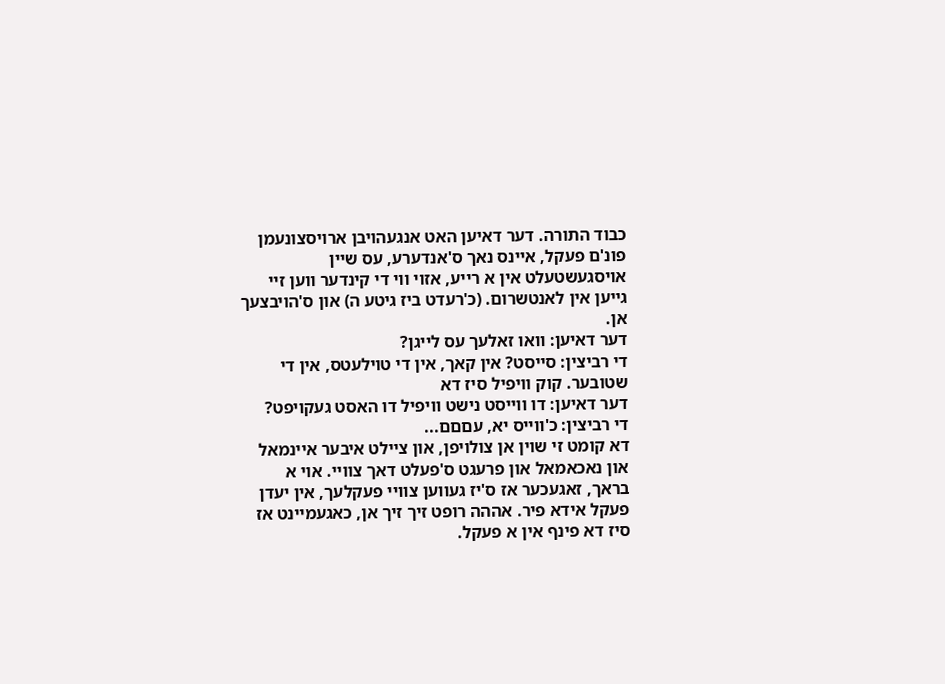כבוד התורה. דער דאיען האט אנגעהויבן ארויסצונעמן פונ'ם פעקל, איינס נאך ס'אנדערע, עס שיין אויסגעשטעלט אין א רייע, אזוי ווי די קינדער ווען זיי גייען אין לאנטשרום. (כ'רעדט ביז גיטע ה) און ס'הויבצעך אן.
דער דאיען: וואו זאלעך עס לייגן?
די רביצין: סייסט? אין קאך, אין די טוילעטס, אין די שטובער. קוק וויפיל סיז דא
דער דאיען: דו ווייסט נישט וויפיל דו האסט געקויפט?
די רביצין: כ'ווייס יא, עםםם...
דא קומט זי שוין אן צולויפן, און ציילט איבער איינמאל און נאכאמאל און פרעגט ס'פעלט דאך צוויי. אוי א בראך, זאגעכער אז ס'יז געווען צוויי פעקלעך, אין יעדן פעקל אידא פיר. אההה רופט זיך זיך אן, כאגעמיינט אז סיז דא פינף אין א פעקל.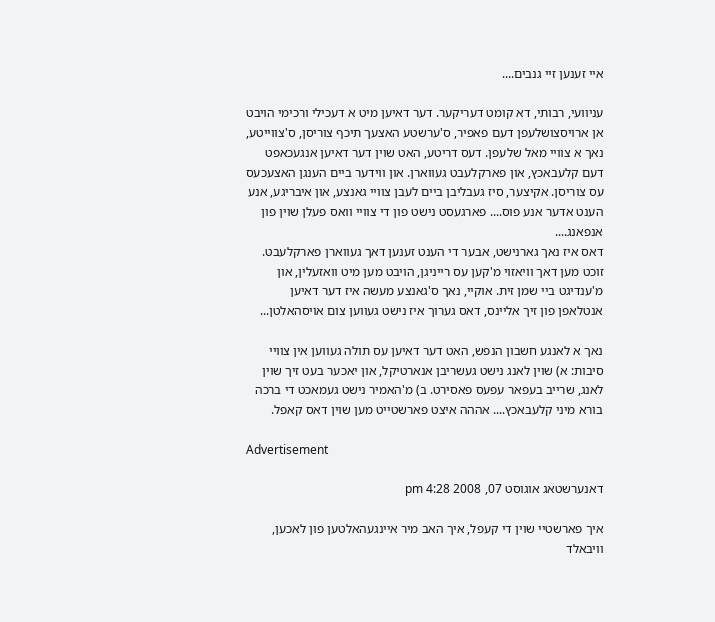איי זענען זיי גנבים....

עניוועי, רבותי, דא קומט דעריקער. דער דאיען מיט א דעכילי ורכימי הויבט אן ארויסצושלעפן דעם פאפיר, ס'ערשטע האצעך תיכף צוריסן, ס'צווייטע, נאך א צוויי מאל שלעפן. דעס דריטע, האט שוין דער דאיען אנגעכאפט דעם קלעבאכץ, און פארקלעבט געווארן. און ווידער ביים הענגן האצעכעס עס צוריסן. אקיצער, סיז געבליבן ביים לעבן צוויי גאנצע, און איבריגע, אנע הענט אדער אנע פוס.... פארגעסט נישט פון די צוויי וואס פעלן שוין פון אנפאנג....
דאס איז נאך גארנישט, אבער די הענט זענען דאך געווארן פארקלעבט. זוכט מען דאך וויאזוי מ'קען עס רייניגן, הויבט מען מיט וואזעלין, און מ'ענדיגט ביי שמן זית. אוקיי, נאך ס'גאנצע מעשה איז דער דאיען אנטלאפן פון זיך אליינס, דאס גערוך איז נישט געווען צום אויסהאלטן...

נאך א לאנגע חשבון הנפש, האט דער דאיען עס תולה געווען אין צוויי סיבות: א) שוין לאנג נישט געשריבן אנארטיקל, און יאכער בעט זיך שוין לאנג, שרייב בעפאר עפעס פאסירט. ב) מ'האמיר נישט געמאכט די ברכה בורא מיני קלעבאכץ.... אההה איצט פארשטייט מען שוין דאס קאפל.

Advertisement

דאנערשטאג אוגוסט 07, 2008 4:28 pm

איך פארשטיי שוין די קעפל, איך האב מיר איינגעהאלטען פון לאכען, וויבאלד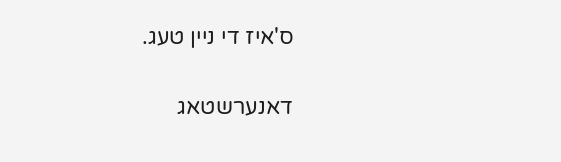ס'איז די ניין טעג.

דאנערשטאג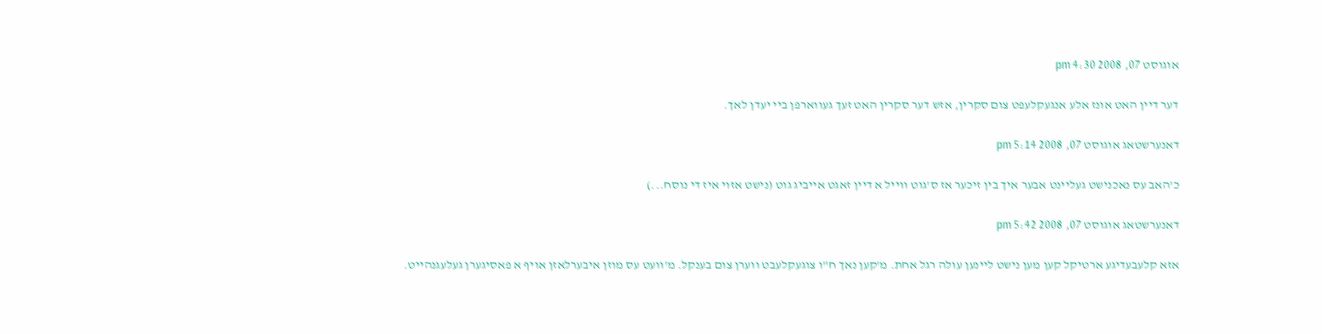אוגוסט 07, 2008 4:30 pm

דער דיין האט אונז אלע אנגעקלעפט צום סקרין, אזש דער סקרין האט זעך געווארפן ביי יעדן לאך.

דאנערשטאג אוגוסט 07, 2008 5:14 pm

כ'האב עס נאכנישט געליינט אבער איך בין זיכער אז ס'גוט ווייל א דיין זאגט אייביג גוט (נישט אזוי איז די נוסח...)

דאנערשטאג אוגוסט 07, 2008 5:42 pm

אזא קלעבעדיגע ארטיקל קען מען נישט ליינען עולה רגל אחת. מ'קען נאך ח"ו צוגעקלעבט ווערן צום בענקל. מ'וועט עס מוזן איבערלאזן אויף א פאסיגערן געלעגנהייט.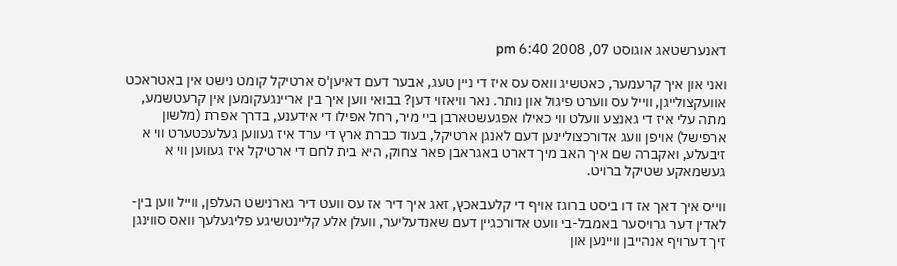דאנערשטאג אוגוסט 07, 2008 6:40 pm

ואני און איך קרעמער, כאטשיג וואס עס איז די ניין טעג, אבער דעם דאיען'ס ארטיקל קומט נישט אין באטראכט אוועקצולייגן, ווייל עס ווערט פיגול און נותר. נאר וויאזוי דען? בבואי ווען איך בין אריינגעקומען אין קרעטשמע, מתה עלי איז די גאנצע וועלט ווי כאילו אפגעשטארבן ביי מיר, רחל אפילו די אידענע, בדרך אפרת (מלשון ארפישל) אויפן וועג אדורכצוליינען דעם לאנגן ארטיקל, בעוד כברת ארץ די ערד איז געווען געלעכטערט ווי א זיבעלע, ואקברה שם איך האב מיך דארט באגראבן פאר צחוק, היא בית לחם די ארטיקל איז געווען ווי א געשמאקע שטיקל ברויט.

ווייס איך דאך אז דו ביסט ברוגז אויף די קלעבאכץ, זאג איך דיר אז עס וועט דיר גארנישט העלפן, ווייל ווען בין-לאדין דער גרויסער באמבל-בי וועט אדורכגיין דעם שאנדעליער, וועלן אלע קליינטשיגע פליגעלעך וואס סווינגן זיך דערויף אנהייבן וויינען און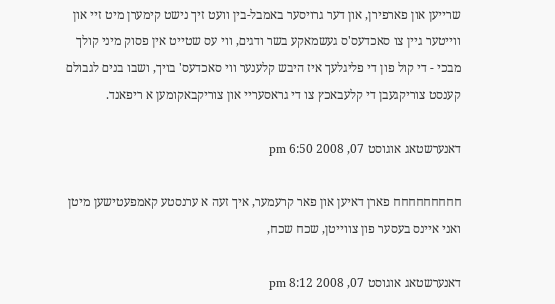שרייען און פארפירן, און דער גרויסער באמבל-בין וועט זיך נישט קימערן מיט זיי און ווייטער גיין צו סאכדעס'ס געשמאקע בשר ודגים, ווי עס שטייט אין פסוק מיני קולך מבכי - די קול פון די פליגלעך איז היבש קלענער ווי סאכדעס' בויך, ושבו בנים לגבולם קענסט צוריקגעבן די קלעבאכץ צו די גראסעריי און צוריקבאקומען א ריפאנד.

דאנערשטאג אוגוסט 07, 2008 6:50 pm

חחחחחחחחח פארן דאיען און פאר קרעמער, איך זעה א ערנסטע קאמפעטישען מיטן ואני איינס בעסער פון צווייטן, שכח שכח,

דאנערשטאג אוגוסט 07, 2008 8:12 pm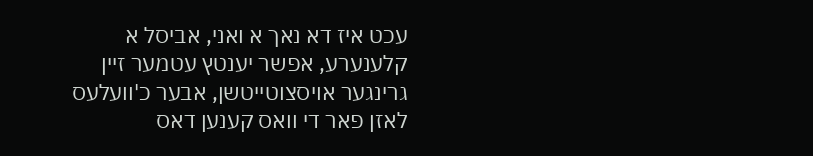עכט איז דא נאך א ואני, אביסל א קלענערע, אפשר יענטץ עטמער זיין גרינגער אויסצוטייטשן, אבער כ'וועלעס לאזן פאר די וואס קענען דאס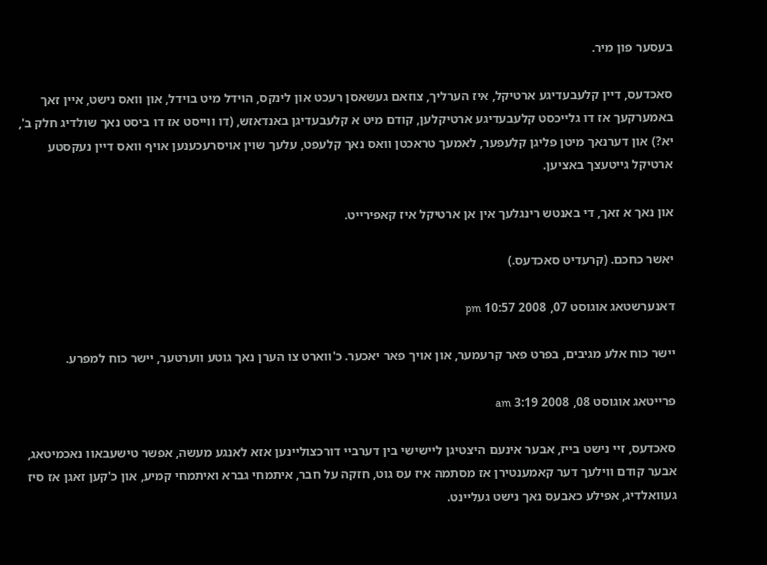בעסער פון מיר.

סאכדעס, דיין קלעבעדיגע ארטיקל, איז הערליך, צוזאם געשאסן רעכט און לינקס, הוידל מיט בוידל, און וואס נישט, איין זאך באמערקעך אז דו גלייכסט קלעבעדיגע ארטיקלען, קודם מיט א קלעבעדיגן באנדאזש, (דו ווייסט אז דו ביסט נאך שולדיג חלק ב', יא?) און דערנאך מיטן פליגן קלעפער, לאמעך טראכטן וואס נאך קלעפט, עלעך שוין אויסרעכענען אויף וואס דיין נעקסטע ארטיקל גייטעצך באציען.

און נאך א זאך, די באנטש רינגלעך אין אן ארטיקל איז קאפירייט.

יאשר כחכם. (קרעדיט סאכדעס.)

דאנערשטאג אוגוסט 07, 2008 10:57 pm

יישר כוח אלע מגיבים, בפרט פאר קרעמער, און אויך פאר יאכער. כ'ווארט צו הערן נאך גוטע ווערטער, יישר כוח למפרע.

פרייטאג אוגוסט 08, 2008 3:19 am

סאכדעס, זיי נישט בייז, אבער אינעם היצטיגן ליישישי בין דערביי דורכצוליינען אזא לאנגע מעשה, אפשר טישעבאוו נאכמיטאג, אבער קודם ווילעך דער קאמענטירן אז מסתמה איז עס גוט, חזקה על חבר, איתמחי גברא ואיתמחי קמיע, און כ'קען זאגן אז סיז געוואלדיג, אפילע כאבעס נאך נישט געליינט.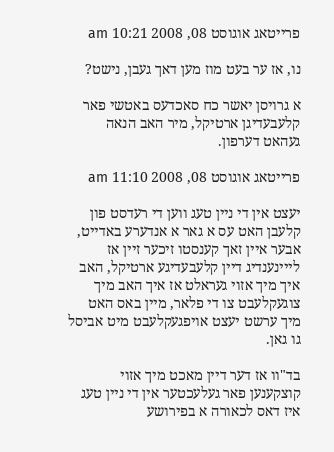פרייטאג אוגוסט 08, 2008 10:21 am

נו, אז ער בעט מוז מען דאך געבן, נישט?

א גרויסן יאשר כח סאכדעס באטשי פאר קלעבעדיגן ארטיקל, מיר האב הנאה געהאט דערפון.

פרייטאג אוגוסט 08, 2008 11:10 am

יעצט אין די ניין טעג ווען די רעדסט פון קלעבן האט עס א גאר א אנדערע באדייט, אבער איין זאך קענסטו זיכער זיין אז לייינענדיג דיין קלעבעדיגע ארטיקל, האב איך מיך אזוי געראלט אז איך האב מיך צוגעקלעבט צו די פלאר, מיין באס האט מיך ערשט יעצט אויפגעקלעבט מיט אביסל גו גאן.

בד"וו אז דער דיין מאכט מיך אזוי קוצקענען פאר געלעכטער אין די ניין טעג איז דאס לכאורה א בפירושע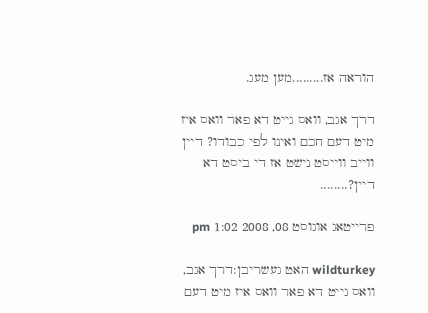הוראה אז.........מען מעג.

דרך אגב, וואס גייט דא פאר וואס איז מיט דעם חכם ואינו לפי כבודו? דיין ווייב ווייסט נישט אז די ביסט דא דיין?........

פרייטאג אוגוסט 08, 2008 1:02 pm

wildturkey האט געשריבן:דרך אגב, וואס גייט דא פאר וואס איז מיט דעם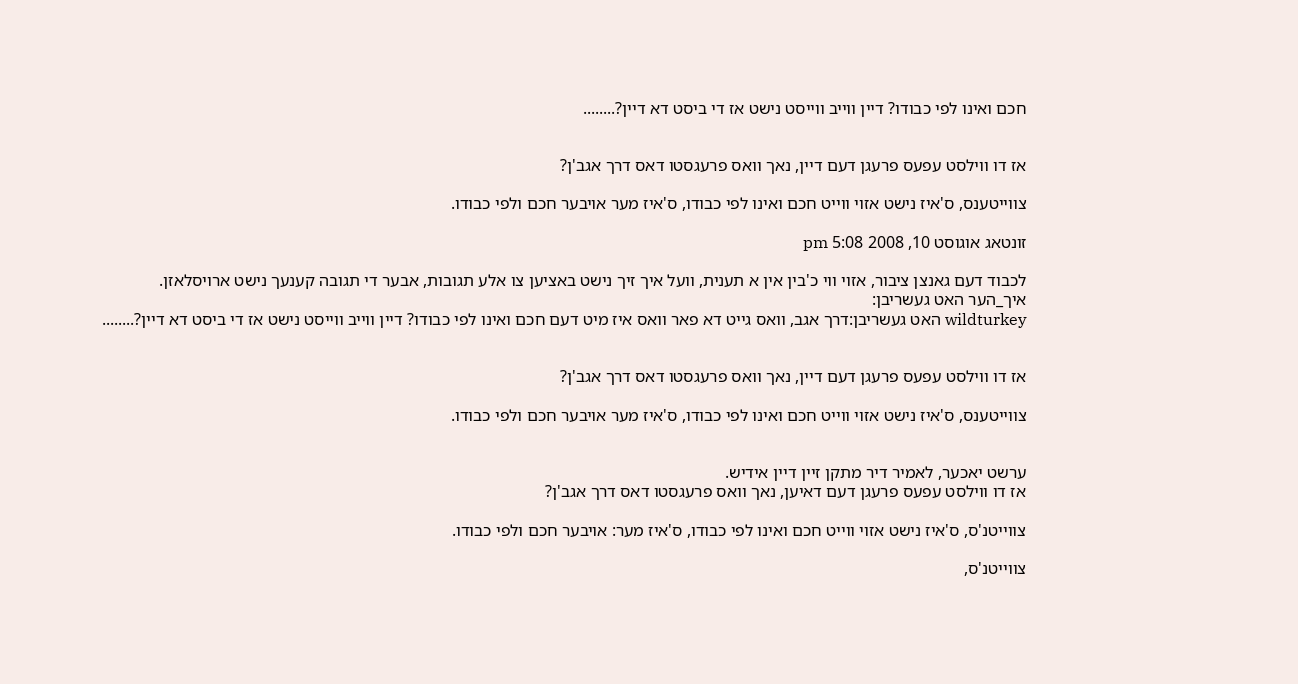חכם ואינו לפי כבודו? דיין ווייב ווייסט נישט אז די ביסט דא דיין?........


אז דו ווילסט עפעס פרעגן דעם דיין, נאך וואס פרעגסטו דאס דרך אגב'ן?

צווייטענס, ס'איז נישט אזוי ווייט חכם ואינו לפי כבודו, ס'איז מער אויבער חכם ולפי כבודו.

זונטאג אוגוסט 10, 2008 5:08 pm

לכבוד דעם גאנצן ציבור, אזוי ווי כ'בין אין א תענית, וועל איך זיך נישט באציען צו אלע תגובות, אבער די תגובה קענעך נישט ארויסלאזן.
איך_הער האט געשריבן:
wildturkey האט געשריבן:דרך אגב, וואס גייט דא פאר וואס איז מיט דעם חכם ואינו לפי כבודו? דיין ווייב ווייסט נישט אז די ביסט דא דיין?........


אז דו ווילסט עפעס פרעגן דעם דיין, נאך וואס פרעגסטו דאס דרך אגב'ן?

צווייטענס, ס'איז נישט אזוי ווייט חכם ואינו לפי כבודו, ס'איז מער אויבער חכם ולפי כבודו.


ערשט יאכער, לאמיר דיר מתקן זיין דיין אידיש.
אז דו ווילסט עפעס פרעגן דעם דאיען, נאך וואס פרעגסטו דאס דרך אגב'ן?

צווייטנ'ס, ס'איז נישט אזוי ווייט חכם ואינו לפי כבודו, ס'איז מער: אויבער חכם ולפי כבודו.

צווייטנ'ס,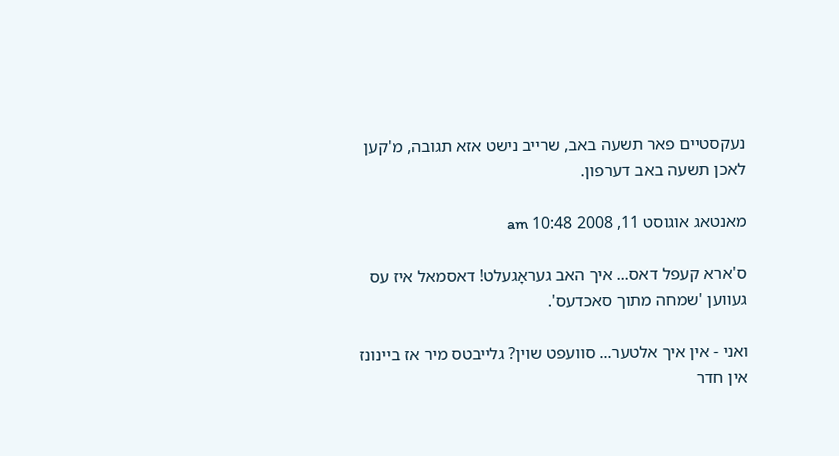נעקסטיים פאר תשעה באב, שרייב נישט אזא תגובה, מ'קען לאכן תשעה באב דערפון.

מאנטאג אוגוסט 11, 2008 10:48 am

ס'ארא קעפל דאס... איך האב געראָגעלט! דאסמאל איז עס געווען 'שמחה מתוך סאכדעס'.

ואני - אין איך אלטער... סוועפט שוין? גלייבטס מיר אז ביינונז אין חדר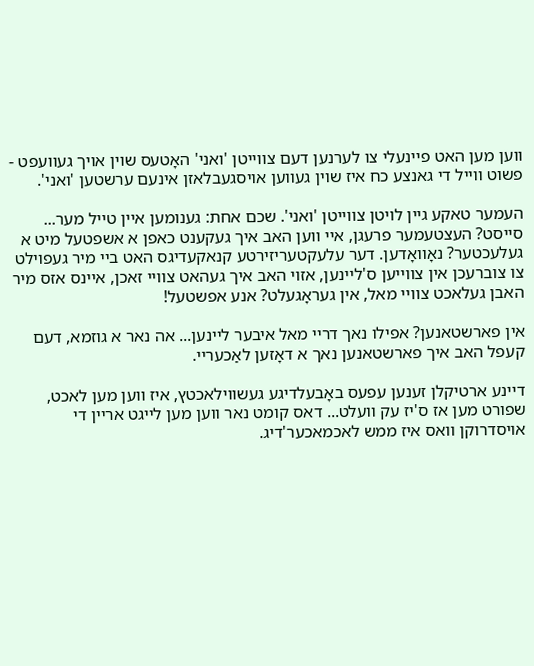ווען מען האט פיינעלי צו לערנען דעם צווייטן 'ואני' האָטעס שוין אויך געוועפט - פשוט ווייל די גאנצע כח איז שוין געווען אויסגעבלאזן אינעם ערשטען 'ואני'.

העמער טאקע גיין לויטן צווייטן 'ואני'. שכם אחת: גענומען איין טייל מער... סייסט? העצטעמער פרעגן, איי ווען האב איך געקענט כאפן א אשפטעל מיט א געלעכטער? נאָוואָדען. דער עלעקטעריזירטע קנאקעדיגס האט ביי מיר געפוילט צו צוברעכן אין צווייען ס'ליינען, אזוי האב איך געהאט צוויי זאכן, איינס אזס מיר האבן געלאכט צוויי מאל, אין געראָגעלט? אנע אפשטעל!

אין פארשטאנען? אפילו נאך דריי מאל איבער ליינען... אה נאר א גוזמא, דעם קעפל האב איך פארשטאנען נאך א דאָזען לאַכעריי.

דיינע ארטיקלן זענען עפעס באָבעלדיגע געשווילאכטץ, איז ווען מען לאכט, שפורט מען אז ס'יז עק וועלט... דאס קומט נאר ווען מען לייגט אריין די אויסדרוקן וואס איז ממש לאכמאכער'דיג.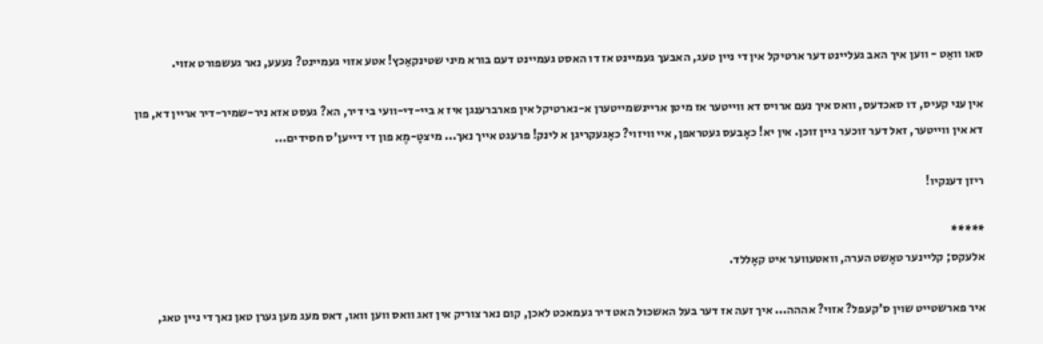סאו וואַט - ווען איך האב געליינט דער ארטיקל אין די ניין טעג, האבעך געמיינט אז דו האסט געמיינט דעם בורא מיני שטינקאַכץ! אטע אזוי געמיינט? נעעע, נאר געשפורט אזוי.

אין עני קעיס, דו סאכדעס, וואס איך נעם ארויס דא ווייטער אז מיטן אריינשמייטערן א-נארטיקל אין פארברענגן איז א ביי-די-וועי בי דיר, הא? געסט אזא ניר-שמיר-דיר אריין דא, פון דא אין ווייטער, זאל דער זוכער גיין זוכן. אין יא! כאָבעס געטראפן, איי וויזוי? כאָגעקריגן א לינק! פרעגט אייך נאך... מיצטָ-מֶא פון די דייען'ס חסידים...

ריזן דענקיו!

*****
אלעקס; קליינער טאָשט הערה, וואטעווער איט קאָללד.

איר פארשטייט שוין ס'קעפל? אזוי? אההה... איך זעה אז דער בעל האשכול האט דיר געמאכט לאכן, קום נאר צוריק אין זאג וואס ווען וואו, דאס מעג מען גערן טאן נאך די ניין טאג,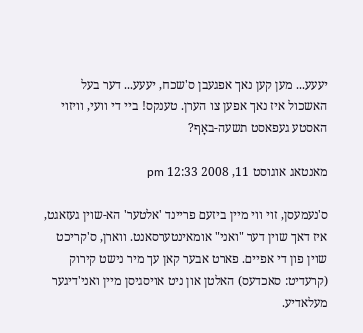יעעע... מען קען נאך אפגעבן ס'שכח, יעעע... דער בעל האשכול איז נאך אפען צו הערן. טענקס! ביי די וועי, וויזוי האסטע געפאסט תשעה-באָף?

מאנטאג אוגוסט 11, 2008 12:33 pm

ס'נעמעסן, זוי ווי מיין ביזעם פריינד 'אלטער' הא-שוין געזאגט, איז דאך שוין דער "ואני" אומאינטערסאנט. ווארן, ס'קריכט שוין פון די אפיים. פארט אבער קאן עך מיר נישט קירוק (קרעדיט: סאכדעס) האלטן און ניט אויסגיסן מיין ואני'דיגער מעלאדיע.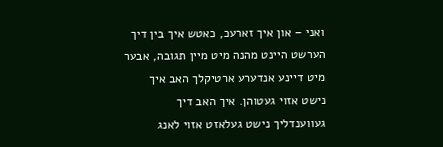ואני – און איך זארעכ, כאטש איך בין דיך הערשט היינט מהנה מיט מיין תגובה, אבער מיט דיינע אנדערע ארטיקלך האב איך נישט אזוי געטוהן. איך האב דיך געווענדליך נישט געלאזט אזוי לאנג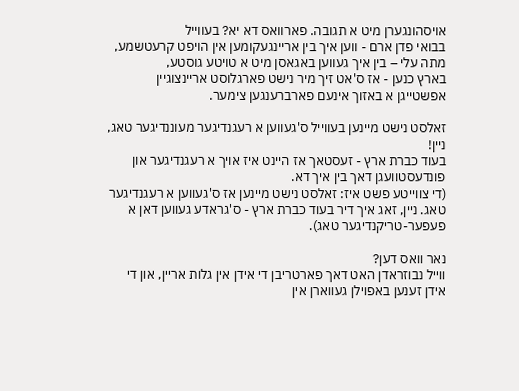אויסהונגערן מיט א תגובה. פארוואס דא יא? בעווייל
בבואי פדן ארם - ווען איך בין אריינגעקומען אין הויפט קרעטשמע,
מתה עלי – בין איך געווען באגאסן מיט א טויטע גוסטע,
בארץ כנען - אז ס'אט זיך מיר נישט פארגלוסט אריינצוגיין אפשטייגן א באזוך אינעם פארברענגען צימער.

זאלסט נישט מיינען בעווייל ס'געווען א רעגנדיגער מעוננדיגער טאג, ניין!
בעוד כברת ארץ - זעסטאך אז היינט איז אויך א רעגנדיגער און פונדעסטוועגן דאך בין איך דא.
(די צווייטע פשט איז: זאלסט נישט מיינען אז ס'געווען א רעגנדיגער טאג. ניין, זאג איך דיר בעוד כברת ארץ - ס'גראדע געווען דאן א פעפער-טריקנדיגער טאג).

נאר וואס דען?
ווייל נבוזראדן האט דאך פארטריבן די אידן אין גלות אריין, און די אידן זענען באפוילן געווארן אין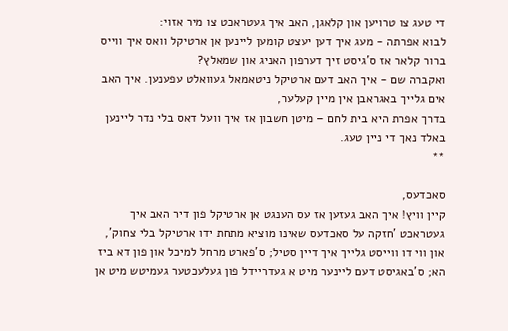די טעג צו טרויען און קלאגן, האב איך געטראכט צו מיר אזוי:
לבוא אפרתה - מעג איך דען יעצט קומען ליינען אן ארטיקל וואס איך ווייס ברור קלאר אז ס'גיסט זיך דערפון האניג און שמאלץ?
ואקברה שם - איך האב דעם ארטיקל ניטאמאל געוואלט עפענען. איך האב אים גלייך באגראבן אין מיין קעלער,
בדרך אפרת היא בית לחם – מיטן חשבון אז איך וועל דאס בלי נדר ליינען באלד נאך די ניין טעג.
**

סאכדעס,
קיין וויץ! איך האב געזען אז עס הענגט אן ארטיקל פון דיר האב איך געטראכט 'חזקה על סאכדעס שאינו מוציא מתחת ידו ארטיקל בלי צחוק', און ווי דו ווייסט גלייך איך דיין סטיל; ס'פארט מרחל למיכל און פון דא ביז הא; ס'באגיסט דעם ליינער מיט א געדריידל פון געלעכטער געמיטש מיט אן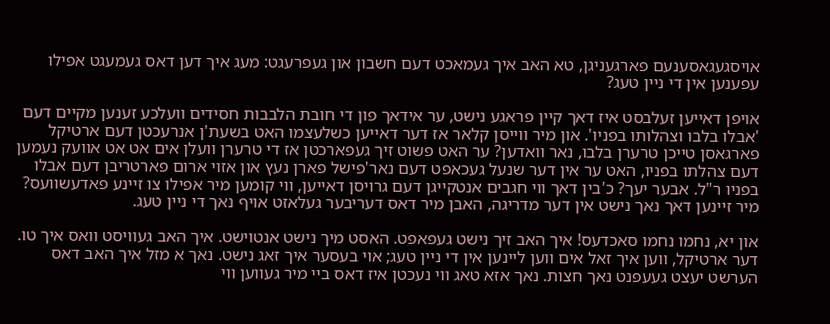אויסגעגאסענעם פארגעניגן, טא האב איך געמאכט דעם חשבון און געפרעגט: מעג איך דען דאס געמעגט אפילו עפענען אין די ניין טעג?

אויפן דאייען זעלבסט איז דאך קיין פראגע נישט, ער אידאך פון די חובת הלבבות חסידים וועלכע זענען מקיים דעם 'אבלו בלבו וצהלותו בפניו'. און מיר ווייסן קלאר אז דער דאייען כשלעצמו האט בשעת'ן אנרעכטן דעם ארטיקל פארגאסן טייכן טרערן בלבו, נאר וואדען? ער האט פשוט זיך געפארכטן אז די טרערן וועלן אים אט אט אוועק נעמען דעם צהלתו בפניו, האט ער אין דער שנעל געכאפט דעם נאר'פישל פארן נעץ און אזוי ארום פארטריבן דעם אבלו בפניו ר"ל. אבער יעך? כ'בין דאך ווי חגבים אנטקייגן דעם גרויסן דאייען, ווי קומען מיר אפילו צו זיינע פאדעשוועס? מיר זיינען דאך נאך נישט אין דער מדריגה, האבן מיר דאס דעריבער געלאזט אויף נאך די ניין טעג.

און יא, נחמו נחמו סאכדעס! איך האב זיך נישט געפאפט. האסט מיך נישט אנטוישט. איך האב געוויסט וואס איך טו. דער ארטיקל, ווען איך זאל אים ווען ליינען אין די ניין טעג; אוי בעסער איך זאג נישט. נאך א מזל איך האב דאס הערשט יעצט געעפנט נאך חצות. נאך אזא טאג ווי נעכטן איז דאס ביי מיר געווען ווי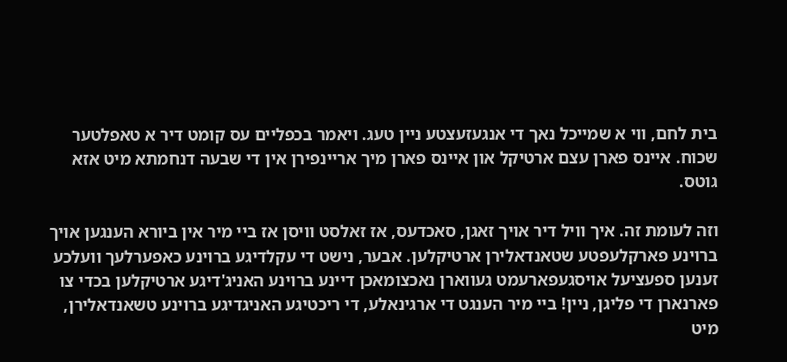בית לחם, ווי א שמייכל נאך די אנגעזעצטע ניין טעג. ויאמר בכפליים עס קומט דיר א טאפלטער שכוח. איינס פארן עצם ארטיקל און איינס פארן מיך אריינפירן אין די שבעה דנחמתא מיט אזא גוטס.

וזה לעומת זה. איך וויל דיר אויך זאגן, סאכדעס, אז זאלסט וויסן אז ביי מיר אין ביורא הענגען אויך ברוינע פארקלעפטע שטאנדאלירן ארטיקלען. אבער, נישט די עקלדיגע ברוינע כאפערלעך וועלכע זענען ספעציעל אויסגעפארעמט געווארן נאכצומאכן דיינע ברוינע האניג'דיגע ארטיקלען בכדי צו פארנארן די פליגן, ניין! ביי מיר הענגט די ארגינאלע, די ריכטיגע האניגדיגע ברוינע טשאנדאלירן, מיט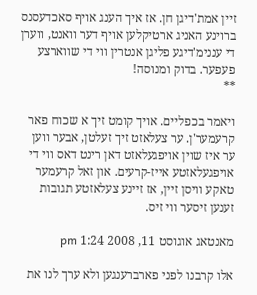זיין אמת'דיגן חן. אז איך הענג אויף סאכדעסנס ברוינע האניג ארטיקלען אויף דער וואנט, ווערן די עננימ'דיגע פליגן אנטרין ווי די שווארצע פעפער. בדוק ומנוסה!
**

ויאמר בכפליים. אויך קומט זיך א שכוח פאר קרעמער'ן. ער צעלאזט זיך זעלטן, אבער ווען ער איז שוין אויפגעלאזט דאן רינט דאס ווי די אויפגעלאזטע אייז-קרעים. און זאל קרעמער טאקע וויסן זיין, אז זיינע צעלאזטע תגובות זענען זיסער ווי זיס.

מאנטאג אוגוסט 11, 2008 1:24 pm

אלו קרבנו לפני פארברענגען ולא ערך לנו את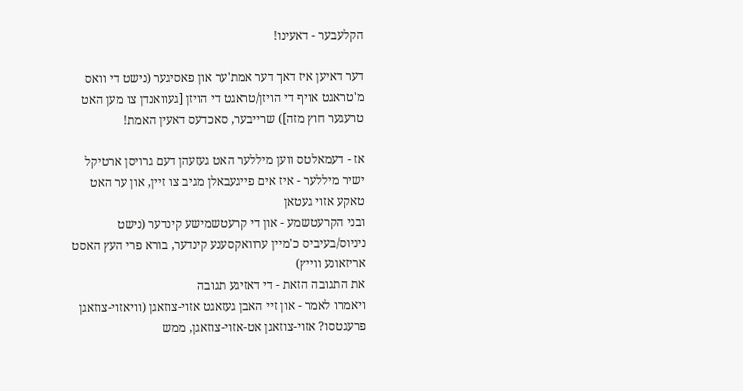הקלעבער - דאעינו!

דער דאיען איז דאך דער אמת'ער און פאסיגער (נישט די וואס מ'טראגט אויף די הויזן/טראגט די הויזן [געוואנדן צו מען האט טרעגער חוץ מזה]) שרייבער, סאכדעס דאעין האמת!

אז - דעמאלטס ווען מיללער האט געזעהן דעם גרויסן ארטיקל
ישיר מיללער - איז אים פייגעבאלן מגיב צו זיין, און ער האט טאקע אזוי געטאן
ובני הקרעטשמע - און די קרעטשמישע קינדער (נישט ניניוס/בעיביס כ'מיין ערוואקסענע קינדער, בורא פרי העץ האסט אריזאונע ווייץ)
את התגובה הזאת - די דאזיגע תגובה
ויאמרו לאמר - און זיי האבן געזאגט אזוי-צוזאגן (וויאזוי-צוזאגן פרעגטסו? אזוי-צוזאגן אט-אזוי-צוזאגן, ממש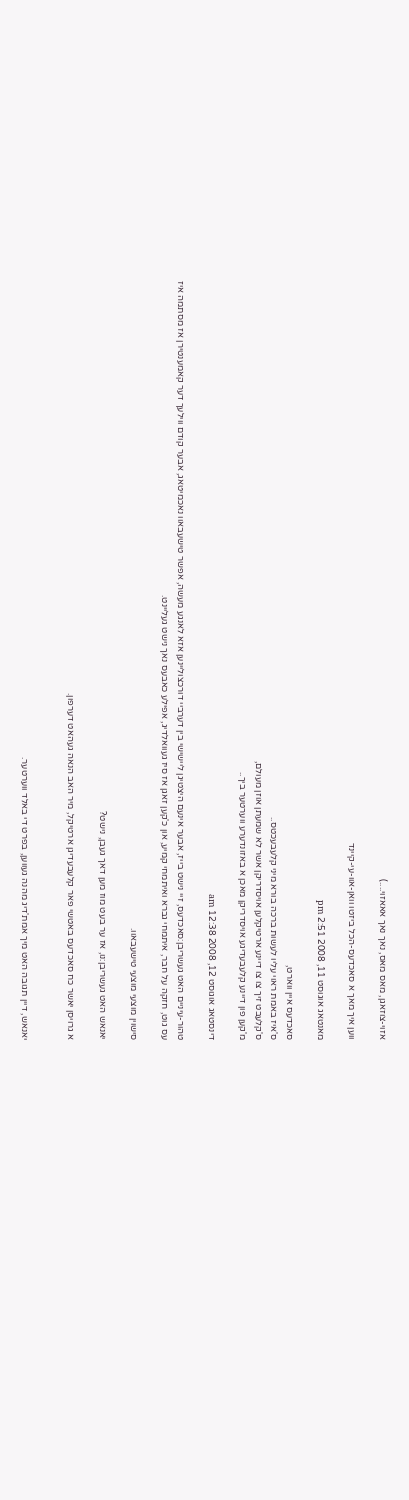אזוי-צוזאגן, מאס מאס, נאך נאך אאאזוי....)

ווען איך מאך א סאכדעס-הכל ביזטו וואן-אוו-עי-קיינד

מאנטאג אוגוסט 11, 2008 2:51 pm

סאכדעס איין ווארט,
ס'איז באמת ראוי עליו לעשות ברכה בורא מיני קלעבעכטס..
ס'קלעבט זיך צו צו דיינע ארטיקלען אויסדריקן אשר לא שמעתן אוזן מעולם,
מ'קען פון דיינע קלעבעדיגע אויסדריקן מאכן א באזונדערע ווערטער ביך..

דינסטאג אוגוסט 12, 2008 12:38 am

טהור-עיניים האט געשריבן:סאכדעס, זיי נישט בייז, אבער אינעם היצטיגן ליישישי בין דערביי דורכצוליינען אזא לאנגע מעשה, אפשר טישעבאוו נאכמיטאג, אבער קודם ווילעך דער קאמענטירן אז מסתמה איז עס גוט, חזקה על חבר, איתמחי גברא ואיתמחי קמיע, און כ'קען זאגן אז סיז געוואלדיג, אפילע כאבעס נאך נישט געליינט.

סישוין מוצעי מוצעי טישעבאוו.

יאנאש האט געשריבן:נו, אז ער בעט מוז מען דאך געבן, נישט?

א גרויסן יאשר כח סאכדעס באטשי פאר קלעבעדיגן ארטיקל, מיר האב הנאה געהאט דערפון.


יאנאש, דיין תגובה האט מיך אמת'דיג מהנה געווען, בפרט די באלד ווערטער.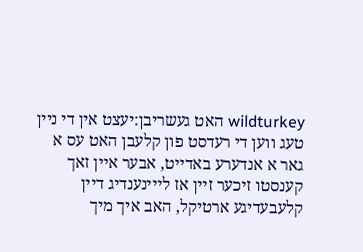wildturkey האט געשריבן:יעצט אין די ניין טעג ווען די רעדסט פון קלעבן האט עס א גאר א אנדערע באדייט, אבער איין זאך קענסטו זיכער זיין אז לייינענדיג דיין קלעבעדיגע ארטיקל, האב איך מיך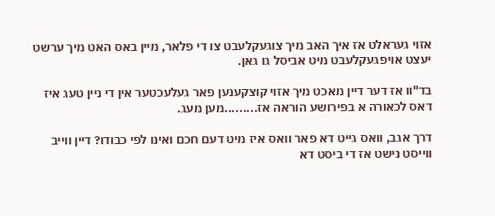אזוי געראלט אז איך האב מיך צוגעקלעבט צו די פלאר, מיין באס האט מיך ערשט יעצט אויפגעקלעבט מיט אביסל גו גאן.

בד"וו אז דער דיין מאכט מיך אזוי קוצקענען פאר געלעכטער אין די ניין טעג איז דאס לכאורה א בפירושע הוראה אז.........מען מעג.

דרך אגב, וואס גייט דא פאר וואס איז מיט דעם חכם ואינו לפי כבודו? דיין ווייב ווייסט נישט אז די ביסט דא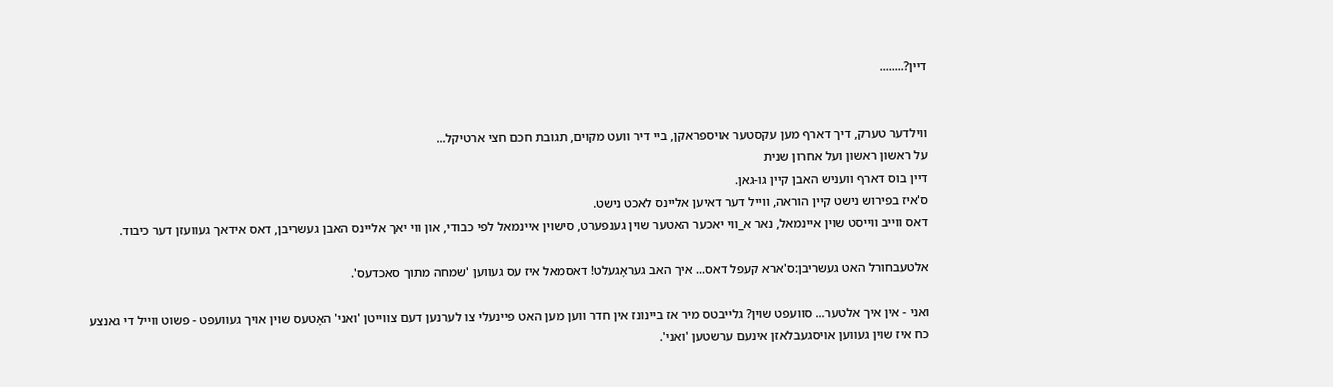דיין?........


ווילדער טערק, דיך דארף מען עקסטער אויספראקן, ביי דיר וועט מקוים, תגובת חכם חצי ארטיקל...
על ראשון ראשון ועל אחרון שנית
דיין בוס דארף וועניש האבן קיין גו-גאן.
ס'איז בפירוש נישט קיין הוראה, ווייל דער דאיען אליינס לאכט נישט.
דאס ווייב ווייסט שוין איינמאל, נאר א_ווי יאכער האטער שוין גענפערט, סישוין איינמאל לפי כבודי, און ווי יאך אליינס האבן געשריבן, דאס אידאך געוועזן דער כיבוד.

אלטעבחורל האט געשריבן:ס'ארא קעפל דאס... איך האב געראָגעלט! דאסמאל איז עס געווען 'שמחה מתוך סאכדעס'.

ואני - אין איך אלטער... סוועפט שוין? גלייבטס מיר אז ביינונז אין חדר ווען מען האט פיינעלי צו לערנען דעם צווייטן 'ואני' האָטעס שוין אויך געוועפט - פשוט ווייל די גאנצע כח איז שוין געווען אויסגעבלאזן אינעם ערשטען 'ואני'.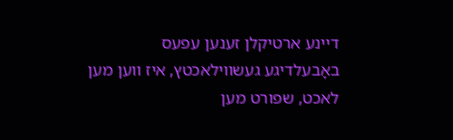דיינע ארטיקלן זענען עפעס באָבעלדיגע געשווילאכטץ, איז ווען מען לאכט, שפורט מען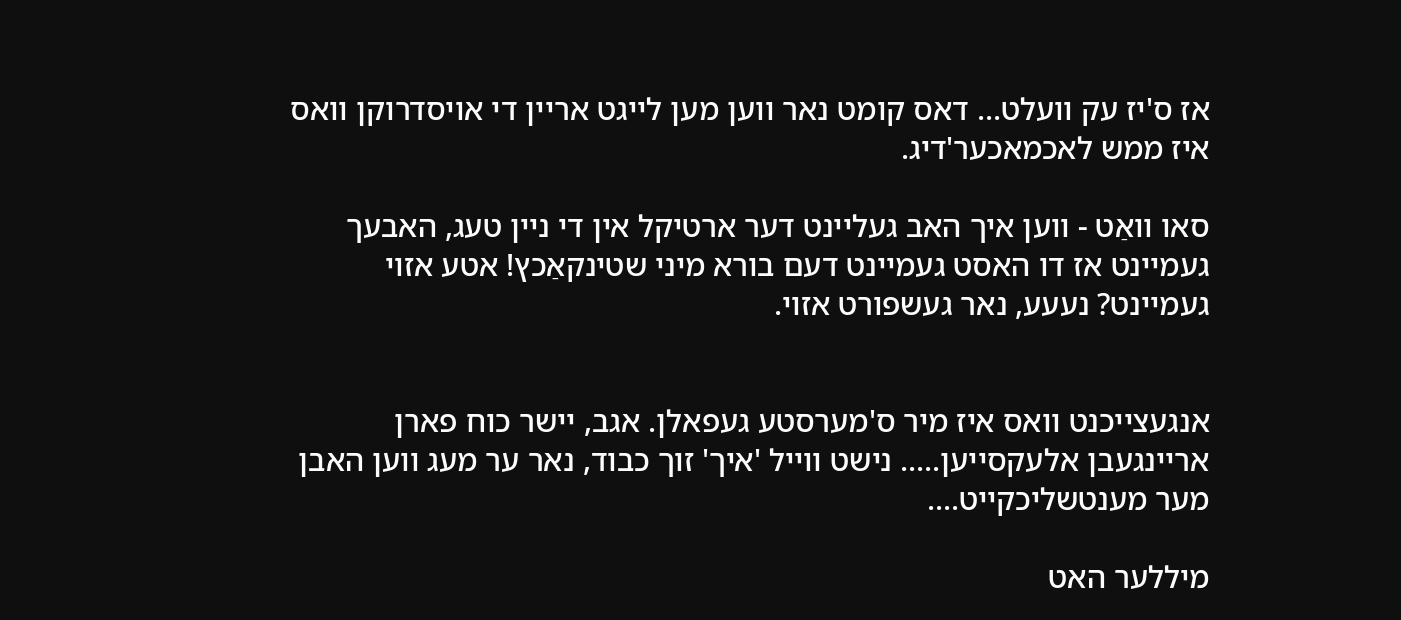אז ס'יז עק וועלט... דאס קומט נאר ווען מען לייגט אריין די אויסדרוקן וואס איז ממש לאכמאכער'דיג.

סאו וואַט - ווען איך האב געליינט דער ארטיקל אין די ניין טעג, האבעך געמיינט אז דו האסט געמיינט דעם בורא מיני שטינקאַכץ! אטע אזוי געמיינט? נעעע, נאר געשפורט אזוי.


אנגעצייכנט וואס איז מיר ס'מערסטע געפאלן. אגב, יישר כוח פארן אריינגעבן אלעקסייען..... נישט ווייל 'איך' זוך כבוד, נאר ער מעג ווען האבן מער מענטשליכקייט....

מיללער האט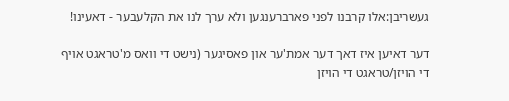געשריבן:אלו קרבנו לפני פארברענגען ולא ערך לנו את הקלעבער - דאעינו!

דער דאיען איז דאך דער אמת'ער און פאסיגער (נישט די וואס מ'טראגט אויף די הויזן/טראגט די הויזן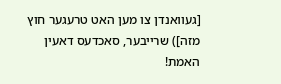[געוואנדן צו מען האט טרעגער חוץ מזה]) שרייבער, סאכדעס דאעין האמת!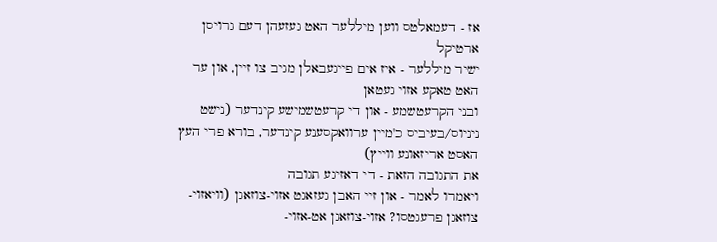אז - דעמאלטס ווען מיללער האט געזעהן דעם גרויסן ארטיקל
ישיר מיללער - איז אים פייגעבאלן מגיב צו זיין, און ער האט טאקע אזוי געטאן
ובני הקרעטשמע - און די קרעטשמישע קינדער (נישט ניניוס/בעיביס כ'מיין ערוואקסענע קינדער, בורא פרי העץ האסט אריזאונע ווייץ)
את התגובה הזאת - די דאזיגע תגובה
ויאמרו לאמר - און זיי האבן געזאגט אזוי-צוזאגן (וויאזוי-צוזאגן פרעגטסו? אזוי-צוזאגן אט-אזוי-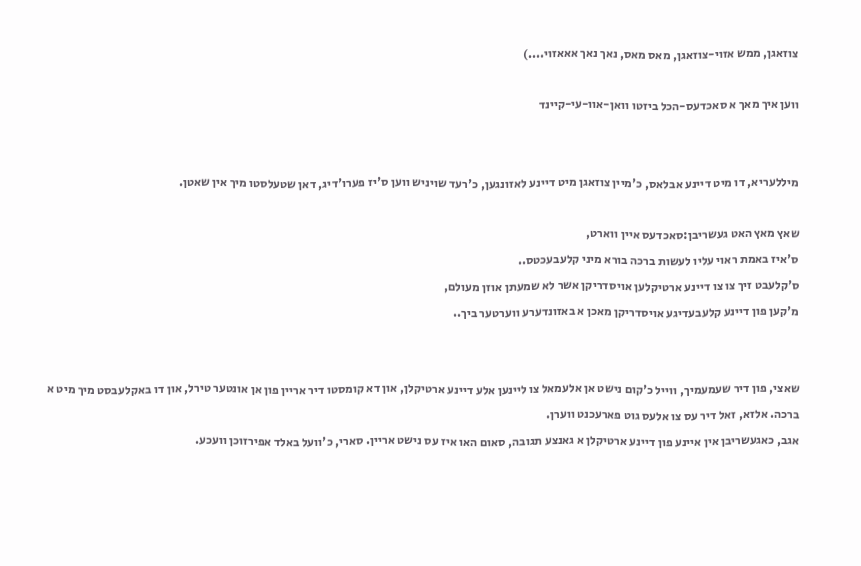צוזאגן, ממש אזוי-צוזאגן, מאס מאס, נאך נאך אאאזוי....)

ווען איך מאך א סאכדעס-הכל ביזטו וואן-אוו-עי-קיינד


מיללעריא, דו מיט דיינע אבלאס, כ'מיין צוזאגן מיט דיינע לאזונגען, כ'רעד שויניש ווען ס'יז פערו'דיג, דאן שטעלסטו מיך אין שאטן.

שאץ מאץ האט געשריבן:סאכדעס איין ווארט,
ס'איז באמת ראוי עליו לעשות ברכה בורא מיני קלעבעכטס..
ס'קלעבט זיך צו צו דיינע ארטיקלען אויסדריקן אשר לא שמעתן אוזן מעולם,
מ'קען פון דיינע קלעבעדיגע אויסדריקן מאכן א באזונדערע ווערטער ביך..


שאצי, פון דיר שעמעמיך, ווייל כ'קום נישט אן אלעמאל צו ליינען אלע דיינע ארטיקלן, און דא קומסטו דיר אריין פון אן אונטער טירל, און דו באקלעבסט מיך מיט א ברכה. אלזא, זאל דיר עס צו אלעס גוט פארעכנט ווערן.
אגב, כאגעשריבן אין איינע פון דיינע ארטיקלן א גאנצע תגובה, סאום האו איז עס נישט אריין. סארי, כ'וועל באלד אפירזוכן וועכע.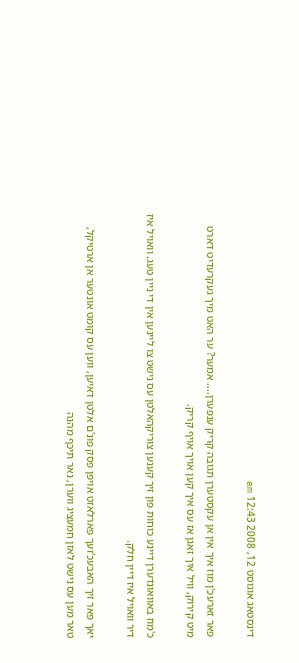דינסטאג אוגוסט 12, 2008 12:43 am

פאר זארעכ'ן מוז איך אין אן עקסטערן תגובה קריק ענפערן.... אמער? ער האט מיך געקרעדיט דארט מיט קירוק, וויל איך זאגן אז עס איך קען אויך אויף קריק.

כ'מוז באוואונדערן דיינע כוחות פון זיך קענען צוריקהאלטן עס נישט צו ליינען אין די ניין טעג. וואויל איז דיר וואויל איז דיין חלק.

יאך פאר זיך האבעכ'זעך פארלאזט אויפן פסק פונ'ם אלטן דאיען, ווען עס קומט אונטער אן ארטיקל, טאר מען עס נישט לאזן חמעציג ווערן, נאר תיכף מהנה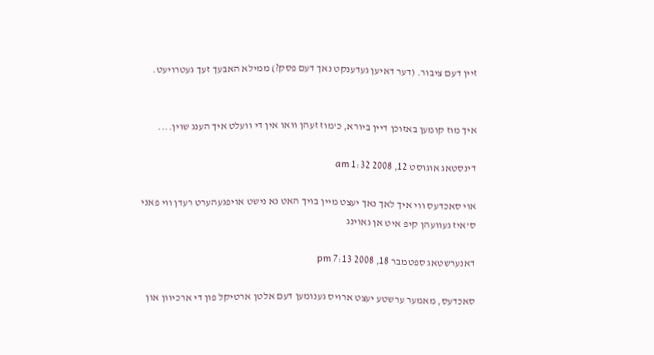זיין דעם ציבור. (דער דאיען געדענקט נאך דעם פסק?) ממילא האבעך זעך געטרויעט.


איך מוז קומען באזוכן דיין ביורא, כ'מוז זעהן וואו אין די וועלט איך הענג שוין....

דינסטאג אוגוסט 12, 2008 1:32 am

אוי סאכדעס ווי איך לאך נאך יעצט מיין בויך האט נא נישט אויפגעהערט רעדן ווי פאני ס'איז געוועהן קיפ איט אן גאוינג

דאנערשטאג ספטמבר 18, 2008 7:13 pm

סאכדעס, מאמער ערשטע יעצט ארויס גענומען דעם אלטן ארטיקל פון די ארכיוון און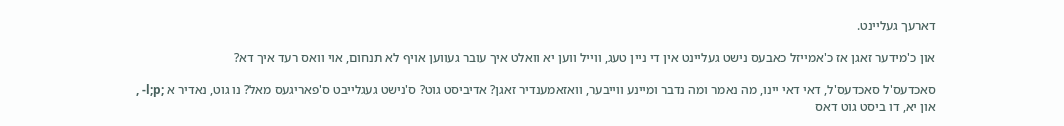דארעך געליינט.

און כ'מידער זאגן אז כ'אמייזל כאבעס נישט געליינט אין די ניין טעג, ווייל ווען יא וואלט איך עובר געווען אויף לא תנחום, אוי וואס רעד איך דא?

סאכדעס'ל סאכדעס'ל, דאי דאי יינו, מה נאמר ומה נדבר ומיינע ווייבער, וואזאמענדיר זאגן? אדיביסט גוט? ס'נישט געגלייבט ס'פאריגעס מאל? נו גוט, נאדיר א ;l;p- , און יא, דו ביסט גוט דאס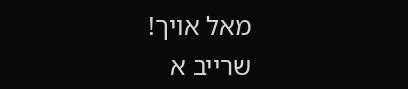מאל אויך!
שרייב א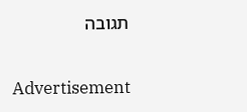תגובה

Advertisement